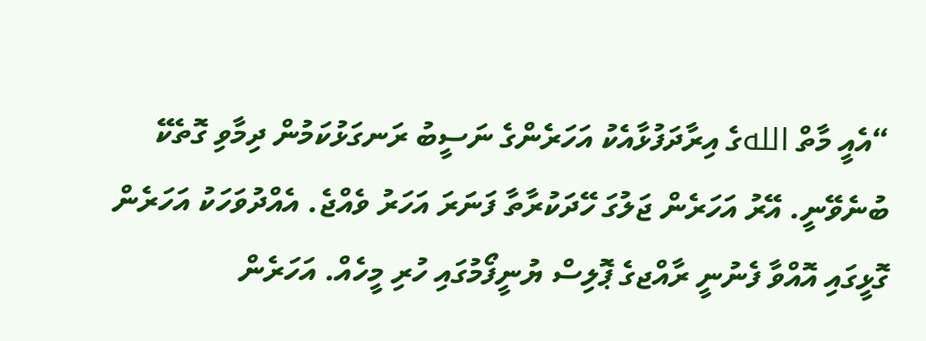“އެއީ މާތް اللهގެ އިރާދަފުޅާއެކު އަހަރެންގެ ނަސީބު ރަނގަޅުކަމުން ދިމާވި ގޮތެކޭ ބުނެވޭނީ. އޭރު އަހަރެން ޖަލުގަ ހޭދަކުރާތާ ފަނަރަ އަހަރު ވެއްޖެ. އެއްދުވަހަކު އަހަރެން ގޮޅީގައި އޮއްވާ ފެނުނީ ރާއްޖގެ ޕޮލިސް ޔުނީފޯމުގައި ހުރި މީހެއް. އަހަރެން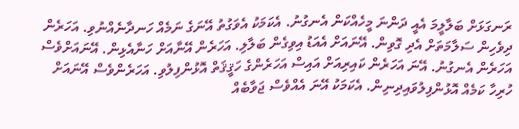ރަނގަޅަށް ބަލާލީމަ އެއީ ދަންނަ މީހެއްކަން އެނގުނު. އެކަމަކު އެވަގުތު އޭނަގެ ނަމެއް ހަނދާނެއްނުވި. އަހަރެން ދިވެހިން ސަލާމަތަށް އެދި ގޮވިން. އޭނައަށް އެއަޑު އިވިގެން ބަލާލި. އަހަރެން އޭނާއަށް ހަނާއެޅިން. އޭނައަށްވެސް އަހަރެން އެނގުނު. އޭނަ އަހަރެން ކައިރިއަށް އައިސް އަހަރެންގެ ހަޤީޤަތް އޮޅުންފިލުވި. އަހަރެންވެސް އޭނައަށް ހުރިހާ ކަމެއް އޮޅުންފިލުވައިދިނިން. އެކަމަކު އޭނަ އެއްވެސް ޖަވާބެއް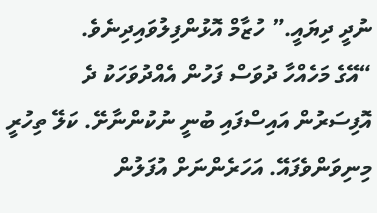ނުދީ ދިޔައީ.” ހުޒާމް އޮޅުންފިލުވައިދިނެވެ.
“އޭގެ މަހެއްހާ ދުވަސް ފަހުން އެއްދުވަހަކު ދެ އޮފިސަރުން އައިސްފައި ބުނީ ނުކުންނާށޭ. ކަލޭ ތިހުރީ މިނިވަންވެފައޭ. އަހަރެންނަށް އުފަލުން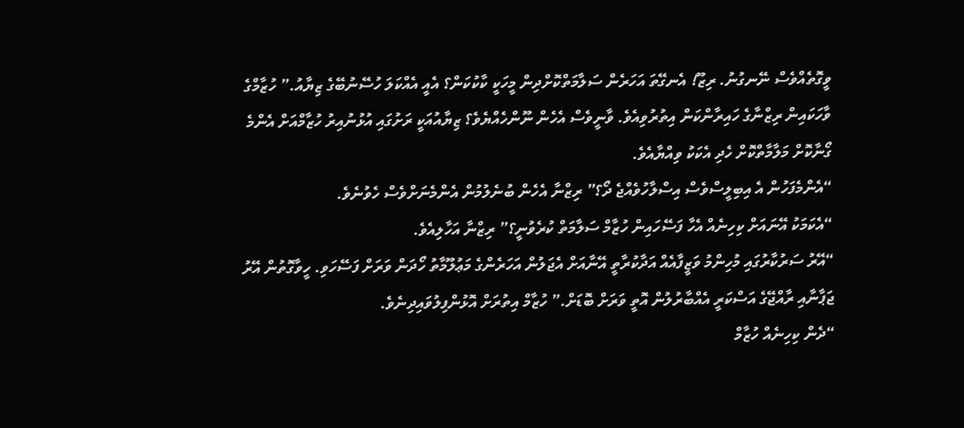ވީގޮތެއްވެސް ނޭނގުނު. ރިޒޫ! އެނގޭތަ އަހަރެން ސަލާމަތްކޮށްދިން މީހަކީ ކާކުކަން؟ އެއީ އެއްކަލަ ހުސޭނުބޭގެ ޒިޔާއު.” ހުޒާމްގެ ވާހަކައިން ރިޒްނާގެ ހައިރާންކަން އިތުރުވިއެވެ. ވާނީވެސް އެހެން ނޫންހެއްޔެވެ؟ ޒިޔާއުއަކީ ރަށުގައި އުޅުނުއިރު ހުޒާމްއަށް އެންމެ ގޯނާކޮށް މަލާމާތްކޮށް ހެދި އެކަކު ވިއްޔާއެވެ.
“އެންމެފަހުން އެ އިބިލީސްވެސް އިސްލާހުވެއްޖެ ދޯ؟” ރިޒްނާ އެހެން ބުނެލުމުން އެންމެނަށްވެސް ހެވުނެވެ.
“އެކަމަކު އޭނައަށް ކިހިނެއް އެހާ ފަސޭހައިން ހުޒާމް ސަލާމަތް ކުރެވުނީ؟” ރިޒްނާ އަހާލިއެވެ.
“އޭރު ސަރުކާރުގައި މުހިންމު ވަޒީފާއެއް އަދާކުރާތީ އޭނާއަށް އެޖަލުން އަހަރެންގެ މަޢުލޫމާތު ހޯދަން ވަރަށް ފަސޭހަވި. ހީވާގޮތުން އޭރު ޖަޕާނާއި ރާއްޖޭގެ އަސްކަރީ އެއްބާރުލުން އޮތީ ވަރަށް ބޮޑަށް.” ހުޒާމް އިތުރަށް އޮޅުންފިލުވައިދިނެވެ.
“ދެން ކިހިނެއް ހުޒާމް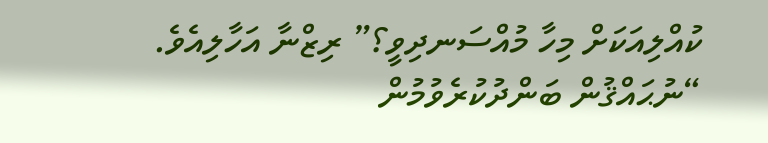ކުއްލިއަކަށް މިހާ މުއްސަނދިވީ؟” ރިޒްނާ އަހާލިއެވެ.
“ނުޙައްޤުން ބަންދުކުރެވުމުން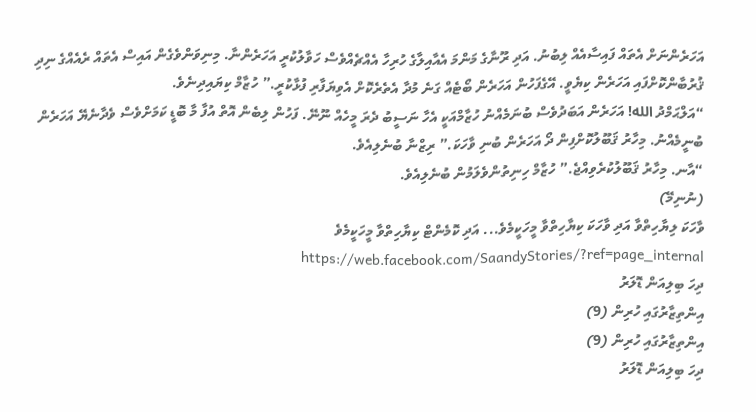އަހަރެންނަށް އެތައް ފައިސާއެއް ލިބުނު. އަދި ރޫނާގެ މަންމަ އެއާއިލާގެ ހުރިހާ އެއްޗެއްވެސް ހަވާލުކުރީ އަހަރެންނާ. މިނިވަންވެގެން އައިސް އެތައް ރެއެއްގެ ނިދި ޤުރުބާންކޮށްފައި އަހަރެން ކިޔެވީ. އޭގެފަހުން އަހަރެން ބޯޓެއް ގަނެ މުދާ އެތެރެކޮށް އެވިޔަފާރި ފުޅާކުރީ.” ހުޒާމް ކިޔައިދިނެވެ.
“އަލްޙަމްދު الله! އަހަރެން އަބަދުވެސް ބުނަމެއްނު ހުޒާމްއަކީ އެހާ ނަސީބު ދެރަ މީހެއް ނޫނޭ. ފަހުން ލިބެން އޮތް އުފާ މާ ބޮޑީ ކަމަށްވެސް ވެދާނެޔޭ އަހަރެން ބުނީމެއްނު. މިހާރު ޤަބޫލުކޮށްފިން ދޯ އަހަރެން ބުނި ވާހަކަ.” ރިޒްނާ ބުނެލިއެވެ.
“އާނ. މިހާރު ޤަބޫލުކުރެވިއްޖެ.” ހުޒާމް ހިނިތުންވެލަމުން ބުނެލިއެވެ.
(ނުނިމޭ)
ވާހަކަ ލިޔާހިތްވާ އަދި ވާހަކަ ކިޔާހިތްވާ މީހަކީމެވެ... އަދި ކޮމެންޓް ކިޔާހިތްވާ މީހަކީމެވެ https://web.facebook.com/SaandyStories/?ref=page_internal
ދިހަ ބިލިއަން ޑޮލަރު
އިންތިޒާރުގައި ހުރިން (9)
އިންތިޒާރުގައި ހުރިން (9)
ދިހަ ބިލިއަން ޑޮލަރު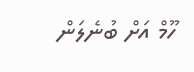ހޫމް އަށް ބުނެލަން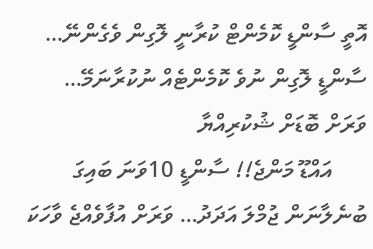އޮތީ ސާންޑީ ކޮމެންޓް ކުރާނީ ލޮގިން ވެގެންނޭ… ސާންޑީ ލޮގިން ނުވެ ކޮމެންޓެއް ނުކުރާނަމޭ… ވަރަށް ބޮޑަށް ޝުކުރިއްޔާ
      އައްޑޫ މަންޖެ!! ސާންޑީ 10ވަނަ ބައިގަ ބުނެލާނަން ޖުމްލަ އަދަދު… ވަރަށް އުފާވެއްޖެ ވާހަކަ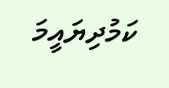ކަމުދިޔައީމަ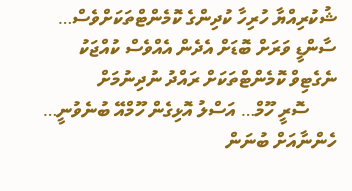ޝުކުރިއްޔާ ހުރިހާ ކުދިންގެ ކޮމެންޓްތަކަށްވެސް… ސާންޑީ ވަރަށް ބޮޑަށް އެދެން އެއްވެސް ކުއްޖަކު ނެގެޓިވް ކޮމެންޓްތަކަށް ރައްދު ނުދިނުމަށް
      ސޮރީ ހޫމް… އަސްލު އޮޅިގެން ހޫމްއޭ ބުނެވުނީ… ހެންނާއަށް ބުނަން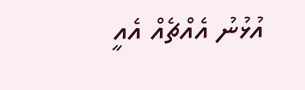އުޅުނު އެއްޗެއް އެއީ